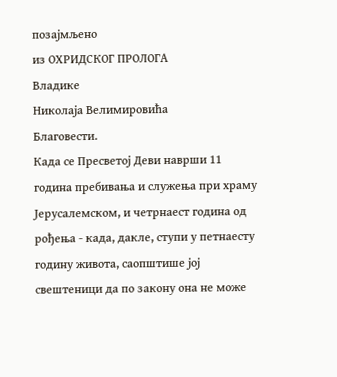позајмљено
из ОХРИДСКОГ ПРОЛОГА
Владике
Николаја Велимировића
Благовести.
Када се Пресветој Деви наврши 11 година пребивања и служења при храму Јерусалемском, и четрнаест година од рођења - када, дакле, ступи у петнаесту годину живота, саопштише јој свештеници да по закону она не може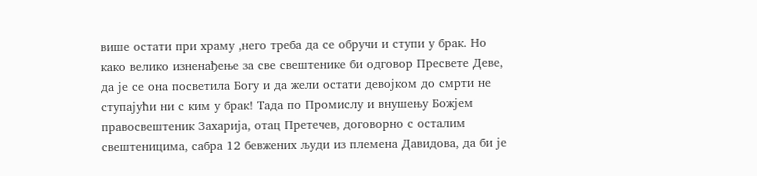више остати при храму ,него треба да се обручи и ступи у брак. Но како велико изненађење за све свештенике би одговор Пресвете Деве, да је се она посветила Богу и да жели остати девојком до смрти не ступајући ни с ким у брак! Тада по Промислу и внушењу Божјем правосвештеник Захарија, отац Претечев, договорно с осталим свештеницима, сабра 12 бевжених људи из племена Давидова, да би је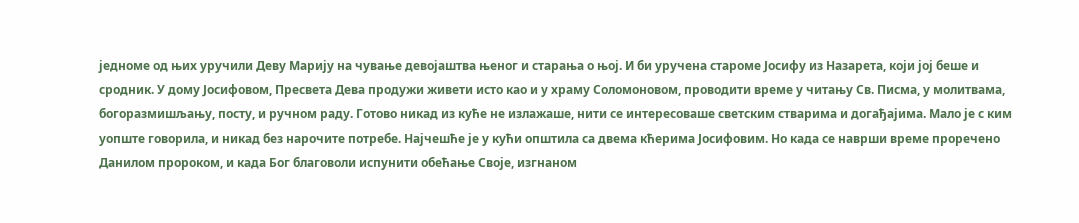једноме од њих уручили Деву Марију на чување девојаштва њеног и старања о њој. И би уручена староме Јосифу из Назарета, који јој беше и сродник. У дому Јосифовом, Пресвета Дева продужи живети исто као и у храму Соломоновом, проводити време у читању Св. Писма, у молитвама, богоразмишљању, посту, и ручном раду. Готово никад из куће не излажаше, нити се интересоваше светским стварима и догађајима. Мало је с ким уопште говорила, и никад без нарочите потребе. Најчешће је у кући општила са двема кћерима Јосифовим. Но када се наврши време проречено Данилом пророком, и када Бог благоволи испунити обећање Своје, изгнаном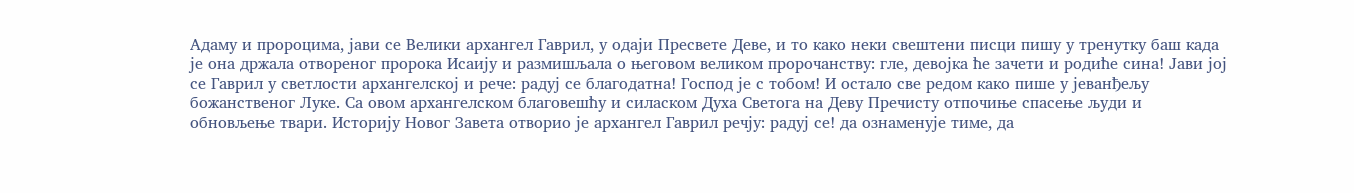Адаму и пророцима, јави се Велики архангел Гаврил, у одаји Пресвете Деве, и то како неки свештени писци пишу у тренутку баш када је она држала отвореног пророка Исаију и размишљала о његовом великом пророчанству: гле, девојка ће зачети и родиће сина! Јави јој се Гаврил у светлости архангелској и рече: радуј се благодатна! Господ је с тобом! И остало све редом како пише у јеванђељу божанственог Луке. Са овом архангелском благовешћу и силаском Духа Светога на Деву Пречисту отпочиње спасење људи и обновљење твари. Историју Новог Завета отворио је архангел Гаврил речју: радуј се! да ознаменује тиме, да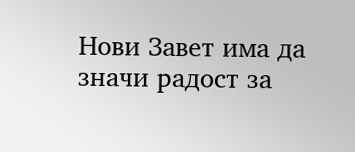Нови Завет има да значи радост за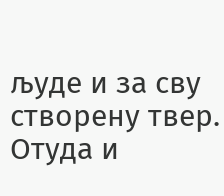људе и за сву створену твер. Отуда и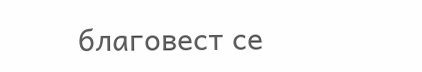благовест се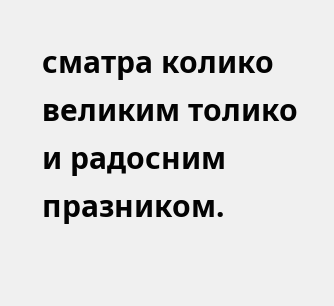сматра колико великим толико и радосним празником.